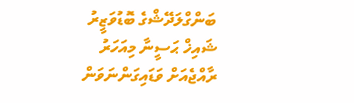ބަންގްލަދޭޝްގެ ބޮޑުވަޒީރު ޝައިޚް ޙަސީނާ މިއަހަރު ރާއްޖެއަށް ވަޑައިގަންނަވަން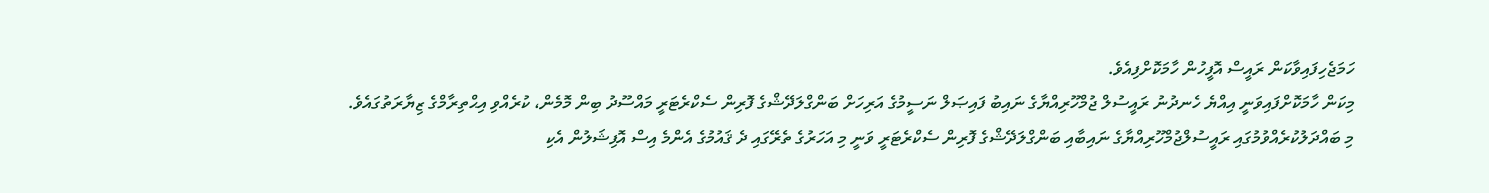ހަމަޖެހިފައިވާކަން ރައީސް އޮފީހުން ހާމަކޮށްފިއެވެ.
މިކަން ހާމަކޮށްފައިވަނީ އިއްޔެ ހެނދުނު ރައީސުލް ޖުމްހޫރިއްޔާގެ ނައިބު ފައިޞަލް ނަސީމުގެ އަރިހަށް ބަންގްލަދޭޝްގެ ފޮރިން ސެކްރެޓަރީ މައްސޫދު ބިން މޮމެން، ކުރެއްވި އިޙްތިރާމްގެ ޒިޔާރަތުގައެވެ.
މި ބައްދަލުކުރެއްވުމުގައި ރައީސުލްޖުމްހޫރިއްޔާގެ ނައިބާއި ބަންގްލަދޭޝްގެ ފޮރިން ސެކްރެޓަރީ ވަނީ މި އަހަރުގެ ތެރޭގައި ދެ ޤައުމުގެ އެންމެ އިސް އޮފިޝަލުން އެކި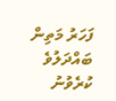ފަހަރު މަތިން ބައްދަލުވެ ކުރެވުނު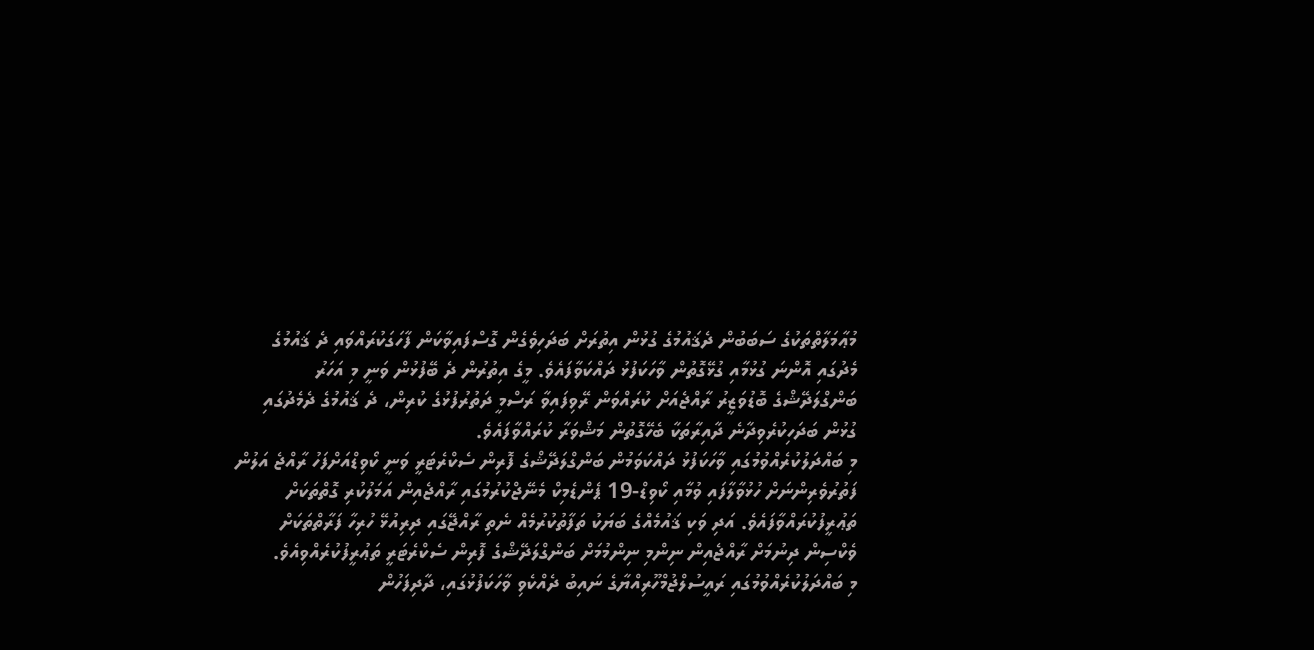މުޢާމަލާތްތަކުގެ ސަބަބުން ދެޤައުމުގެ ގުޅުން އިތުރަށް ބަދަހިވެގެން ގޮސްފައިވާކަން ފާހަގަކުރައްވައި ދެ ޤައުމުގެ މެދުގައި އޮންނަ ގުޅުމާއި ގުޅޭގޮތުން ވާހަކަފުޅު ދައްކަވާފައެވެ. މީގެ އިތުރުން ދެ ބޭފުޅުން ވަނީ މި އަހަރު ބަންގްލަދޭޝްގެ ބޮޑުވަޒީރު ރާއްޖެއަށް ކުރައްވަން ރޭވިފައިވާ ރަސްމީ ދަތުރުފުޅުގެ ކުރިން، ދެ ޤައުމުގެ ދެމެދުގައި ގުޅުން ބަދަހިކުރެވިދާނެ ދާއިރާތަކާ ބެހޭގޮތުން މަޝްވަރާ ކުރައްވާފައެވެ.
މި ބައްދަލުކުރެއްވުމުގައި ވާހަކަފުޅު ދައްކަވަމުން ބަންގްލަދޭޝްގެ ފޮރިން ސެކްރެޓަރީ ވަނީ ކޯވިޑްއަށްފަހު ރާއްޖެ އަލުން ފަތުރުވެރިންނަށް ހުޅުވާލާފައި ވުމާއި ކޯވިޑް-19 ޕެންޑެމިކް މެނޭޖްކުރުމުގައި ރާއްޖެއިން އަމަލުކުރި ގޮތްތަކަށް ތަޢުރީފުކުރައްވާފައެވެ. އަދި ވަކި ޤައުމެއްގެ ބަޔަކު ތަފާތުކުރުމެއް ނެތި ރާއްޖޭގައި ދިރިއުޅޭ ހުރިހާ ފަރާތްތަކަށް ވެކްސިން ދިނުމަށް ރާއްޖެއިން ނިންމި ނިންމުމަށް ބަންގްލަދޭޝްގެ ފޮރިން ސެކްރެޓަރީ ތަޢުރީފުކުރެއްވިއެވެ.
މި ބައްދަލުކުރެއްވުމުގައި ރައީސުލްޖުމްހޫރިއްޔާގެ ނައިބު ދެއްކެވި ވާހަކަފުޅުގައި، ދާދިފަހުން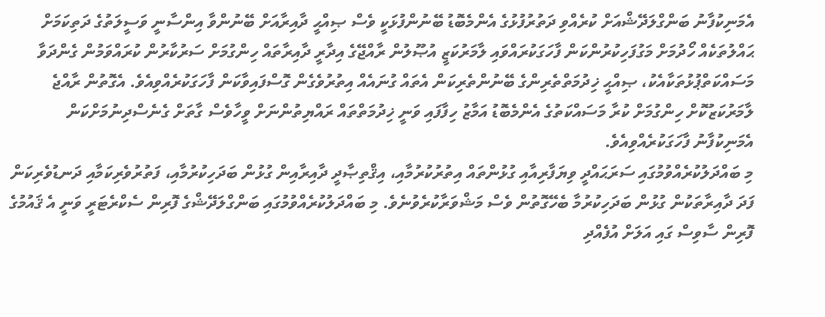އެމަނިކުފާނު ބަންގްލަދޭޝްއަށް ކުރެއްވި ދަތުރުފުޅުގެ އެންމެބޮޑު ބޭނުންފުޅަކީ ވެސް ޞިއްޙީ ދާއިރާއަށް ބޭނުންވާ އިންސާނީ ވަސީލަތުގެ ދަތިކަމަށް ޙައްލުތަކެއް ހޯދުމަށް މަގުފަހިކުރުންކަން ފާހަގަކުރައްވައި ލާމަރުކަޒީ އުޞޫލުން ރާއްޖޭގެ އިދާރީ ދާއިރާތައް ހިންގުމަށް ސަރުކާރުން ކުރައްވަމުން ގެންދަވާ މަސައްކަތްޕުޅުތަކާއެކު، ޞިއްޙީ ޚިދުމަތްތެރިންގެ ބޭނުންތެރިކަން އެތައް ގުނައެއް އިތުރުވެގެން ގޮސްފައިވާކަން ފާހަގަކުރެއްވިއެވެ. އެގޮތުން ރާއްޖެ ލާމަރުކަޒުކޮށް ހިންގުމަށް ކުރާ މަސައްކަތުގެ އެންމެބޮޑު އަމާޒު ހިފާފައި ވަނީ ޚިދުމަތްތައް ރައްޔިތުންނަށް ވީހާވެސް ގާތަށް ގެނެސްދިނުމަށްކަން އެމަނިކުފާނު ފާހަގަކުރެއްވިއެވެ.
މި ބައްދަލުކުރެއްވުމުގައި ސަރަޙައްދީ ވިޔަފާރިއާއި ގުޅުންތައް އިތުރުކުރުމާއި، އިޤްތިޞާދީ ދާއިރާއިން ގުޅުން ބަދަހިކުރުމާއި، ފަތުރުވެރިކަމާއި ދަނޑުވެރިކަން ފަދަ ދާއިރާތަކުން ގުޅުން ބަދަހިކުރުމާ ބެހޭގޮތުން ވެސް މަޝްވަރާކުރެވުނެވެ. މި ބައްދަލުކުރެއްވުމުގައި ބަންގްލަދޭޝްގެ ފޮރިން ސެކްރެޓަރީ ވަނީ އެ ޤައުމުގެ ފޮރިން ސާވިސް ގައި އަލަށް އުފެއްދި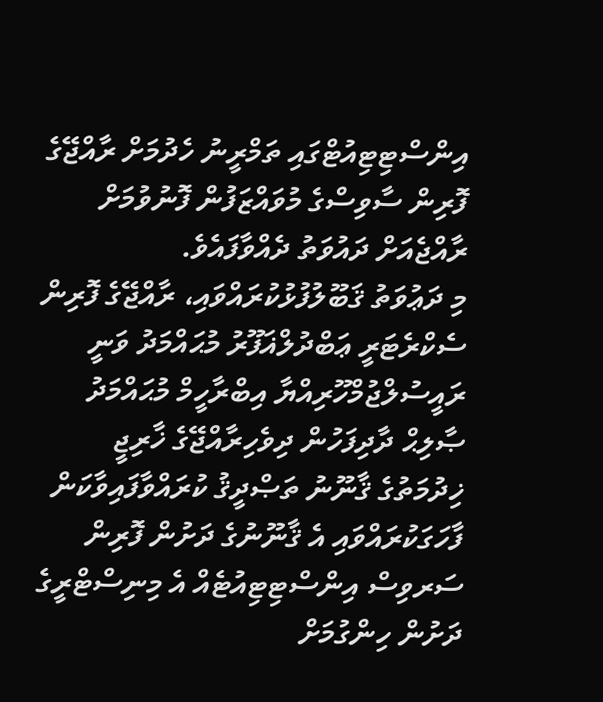އިންސްޓިޓިއުޓްގައި ތަމްރީނު ހެދުމަށް ރާއްޖޭގެ ފޮރިން ސާވިސްގެ މުވައްޒަފުން ފޮނުވުމަށް ރާއްޖެއަށް ދައުވަތު ދެއްވާފައެވެ.
މި ދަޢުވަތު ޤަބޫލުފުޅުކުރައްވައި، ރާއްޖޭގެ ފޮރިން ސެކްރެޓަރީ ޢަބްދުލްޣަފޫރު މުޙައްމަދު ވަނީ ރައީސުލްޖުމްހޫރިއްޔާ އިބްރާހީމް މުޙައްމަދު ޞާލިޙް ދާދިފަހުން ދިވެހިރާއްޖޭގެ ޚާރިޖީ ޚިދުމަތުގެ ޤާނޫނު ތަޞްދީޤު ކުރައްވާފައިވާކަން ފާހަގަކުރައްވައި އެ ޤާނޫނުގެ ދަށުން ފޮރިން ސަރވިސް އިންސްޓިޓިއުޓެއް އެ މިނިސްޓްރީގެ ދަށުން ހިންގުމަށް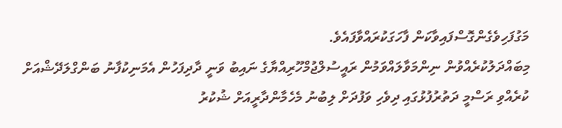މަގުފަހިވެގެންގޮސްފައިވާކަން ފާހަގަކުރައްވާފައެވެ.
މިބައްދަލުކުރެއްވުން ނިންމަވާލައްވަމުން ރައީސުލްޖުމްހޫރިއްޔާގެ ނައިބު ވަނީ ދާދިފަހުން އެމަނިކުފާނު ބަންގްލަދޭޝްއަށް ކުރެއްވި ރަސްމީ ދަތުރުފުޅުގައި ދިވެހި ވަފުދަށް ލިބުނު މެހެމާންދާރީއަށް ޝުކުރު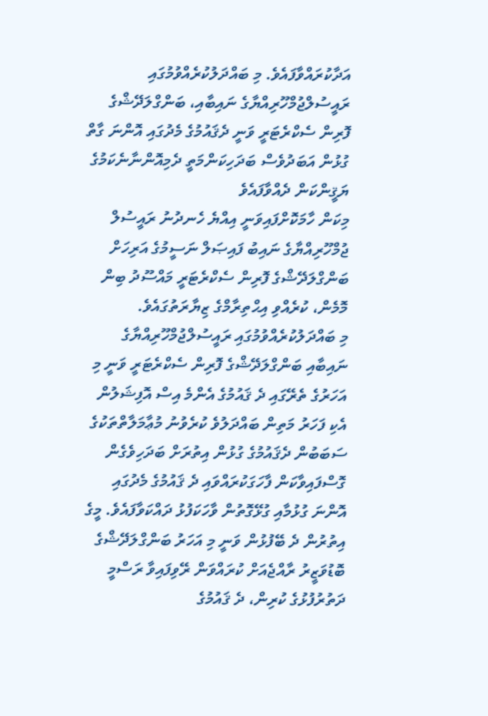އަދާކުރައްވާފައެވެ. މި ބައްދަލުކުރެއްވުމުގައި ރައީސުލްޖުމްހޫރިއްޔާގެ ނައިބާއި، ބަންގްލަދޭޝްގެ ފޮރިން ސެކްރެޓަރީ ވަނީ ދެޤައުމުގެ މެދުގައި އޮންނަ ގާތް ގުޅުން އަބަދުވެސް ބަދަހިކަންމަތީ ދެމިއޮންނާނެކަމުގެ ޔަޤީންކަން ދެއްވާފައެވެ
މިކަން ހާމަކޮށްފައިވަނީ އިއްޔެ ހެނދުނު ރައީސުލް ޖުމްހޫރިއްޔާގެ ނައިބު ފައިޞަލް ނަސީމުގެ އަރިހަށް ބަންގްލަދޭޝްގެ ފޮރިން ސެކްރެޓަރީ މައްސޫދު ބިން މޮމެން، ކުރެއްވި އިޙްތިރާމްގެ ޒިޔާރަތުގައެވެ.
މި ބައްދަލުކުރެއްވުމުގައި ރައީސުލްޖުމްހޫރިއްޔާގެ ނައިބާއި ބަންގްލަދޭޝްގެ ފޮރިން ސެކްރެޓަރީ ވަނީ މި އަހަރުގެ ތެރޭގައި ދެ ޤައުމުގެ އެންމެ އިސް އޮފިޝަލުން އެކި ފަހަރު މަތިން ބައްދަލުވެ ކުރެވުނު މުޢާމަލާތްތަކުގެ ސަބަބުން ދެޤައުމުގެ ގުޅުން އިތުރަށް ބަދަހިވެގެން ގޮސްފައިވާކަން ފާހަގަކުރައްވައި ދެ ޤައުމުގެ މެދުގައި އޮންނަ ގުޅުމާއި ގުޅޭގޮތުން ވާހަކަފުޅު ދައްކަވާފައެވެ. މީގެ އިތުރުން ދެ ބޭފުޅުން ވަނީ މި އަހަރު ބަންގްލަދޭޝްގެ ބޮޑުވަޒީރު ރާއްޖެއަށް ކުރައްވަން ރޭވިފައިވާ ރަސްމީ ދަތުރުފުޅުގެ ކުރިން، ދެ ޤައުމުގެ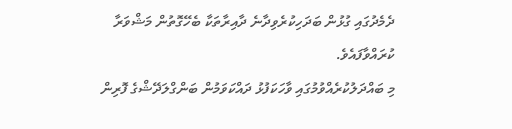ދެމެދުގައި ގުޅުން ބަދަހިކުރެވިދާނެ ދާއިރާތަކާ ބެހޭގޮތުން މަޝްވަރާ ކުރައްވާފައެވެ.
މި ބައްދަލުކުރެއްވުމުގައި ވާހަކަފުޅު ދައްކަވަމުން ބަންގްލަދޭޝްގެ ފޮރިން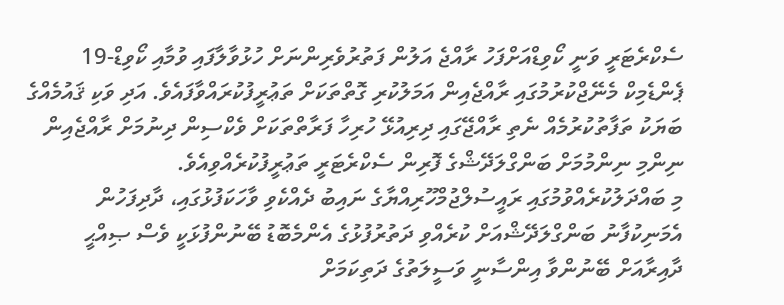ސެކްރެޓަރީ ވަނީ ކޯވިޑްއަށްފަހު ރާއްޖެ އަލުން ފަތުރުވެރިންނަށް ހުޅުވާލާފައި ވުމާއި ކޯވިޑް-19 ޕެންޑެމިކް މެނޭޖްކުރުމުގައި ރާއްޖެއިން އަމަލުކުރި ގޮތްތަކަށް ތަޢުރީފުކުރައްވާފައެވެ. އަދި ވަކި ޤައުމެއްގެ ބަޔަކު ތަފާތުކުރުމެއް ނެތި ރާއްޖޭގައި ދިރިއުޅޭ ހުރިހާ ފަރާތްތަކަށް ވެކްސިން ދިނުމަށް ރާއްޖެއިން ނިންމި ނިންމުމަށް ބަންގްލަދޭޝްގެ ފޮރިން ސެކްރެޓަރީ ތަޢުރީފުކުރެއްވިއެވެ.
މި ބައްދަލުކުރެއްވުމުގައި ރައީސުލްޖުމްހޫރިއްޔާގެ ނައިބު ދެއްކެވި ވާހަކަފުޅުގައި، ދާދިފަހުން އެމަނިކުފާނު ބަންގްލަދޭޝްއަށް ކުރެއްވި ދަތުރުފުޅުގެ އެންމެބޮޑު ބޭނުންފުޅަކީ ވެސް ޞިއްޙީ ދާއިރާއަށް ބޭނުންވާ އިންސާނީ ވަސީލަތުގެ ދަތިކަމަށް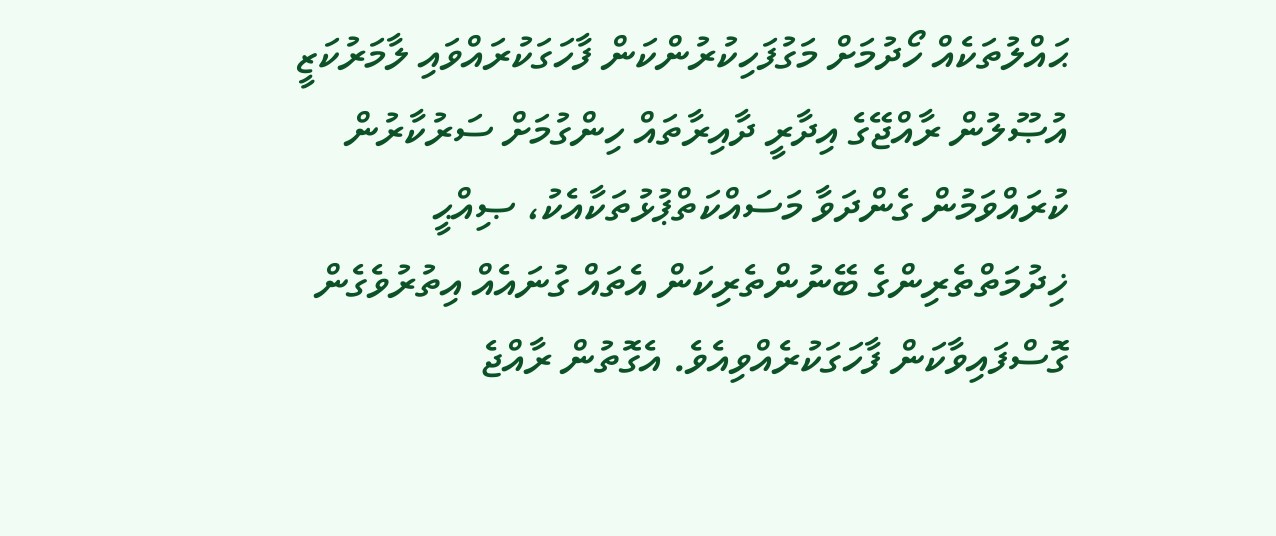ޙައްލުތަކެއް ހޯދުމަށް މަގުފަހިކުރުންކަން ފާހަގަކުރައްވައި ލާމަރުކަޒީ އުޞޫލުން ރާއްޖޭގެ އިދާރީ ދާއިރާތައް ހިންގުމަށް ސަރުކާރުން ކުރައްވަމުން ގެންދަވާ މަސައްކަތްޕުޅުތަކާއެކު، ޞިއްޙީ ޚިދުމަތްތެރިންގެ ބޭނުންތެރިކަން އެތައް ގުނައެއް އިތުރުވެގެން ގޮސްފައިވާކަން ފާހަގަކުރެއްވިއެވެ. އެގޮތުން ރާއްޖެ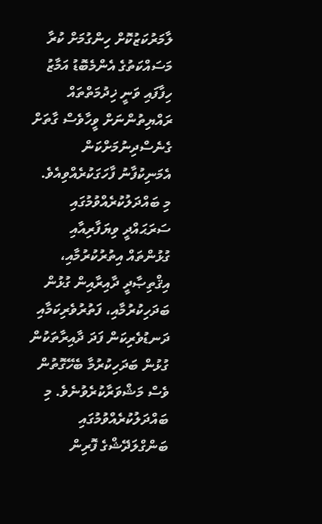ލާމަރުކަޒުކޮށް ހިންގުމަށް ކުރާ މަސައްކަތުގެ އެންމެބޮޑު އަމާޒު ހިފާފައި ވަނީ ޚިދުމަތްތައް ރައްޔިތުންނަށް ވީހާވެސް ގާތަށް ގެނެސްދިނުމަށްކަން އެމަނިކުފާނު ފާހަގަކުރެއްވިއެވެ.
މި ބައްދަލުކުރެއްވުމުގައި ސަރަޙައްދީ ވިޔަފާރިއާއި ގުޅުންތައް އިތުރުކުރުމާއި، އިޤްތިޞާދީ ދާއިރާއިން ގުޅުން ބަދަހިކުރުމާއި، ފަތުރުވެރިކަމާއި ދަނޑުވެރިކަން ފަދަ ދާއިރާތަކުން ގުޅުން ބަދަހިކުރުމާ ބެހޭގޮތުން ވެސް މަޝްވަރާކުރެވުނެވެ. މި ބައްދަލުކުރެއްވުމުގައި ބަންގްލަދޭޝްގެ ފޮރިން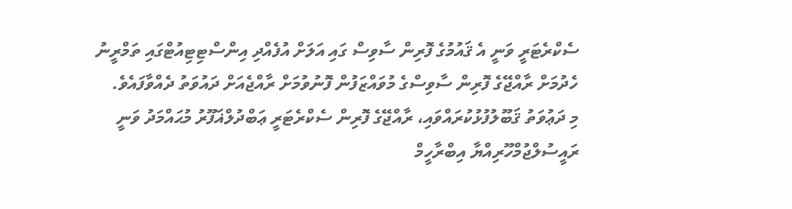ސެކްރެޓަރީ ވަނީ އެ ޤައުމުގެ ފޮރިން ސާވިސް ގައި އަލަށް އުފެއްދި އިންސްޓިޓިއުޓްގައި ތަމްރީނު ހެދުމަށް ރާއްޖޭގެ ފޮރިން ސާވިސްގެ މުވައްޒަފުން ފޮނުވުމަށް ރާއްޖެއަށް ދައުވަތު ދެއްވާފައެވެ.
މި ދަޢުވަތު ޤަބޫލުފުޅުކުރައްވައި، ރާއްޖޭގެ ފޮރިން ސެކްރެޓަރީ ޢަބްދުލްޣަފޫރު މުޙައްމަދު ވަނީ ރައީސުލްޖުމްހޫރިއްޔާ އިބްރާހީމް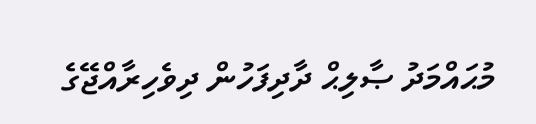މުޙައްމަދު ޞާލިޙް ދާދިފަހުން ދިވެހިރާއްޖޭގެ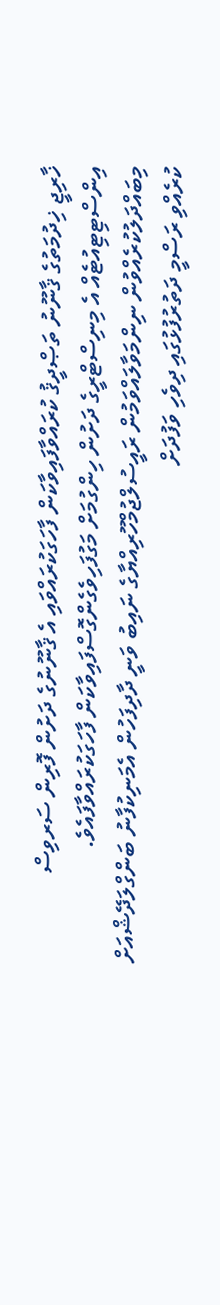ޚާރިޖީ ޚިދުމަތުގެ ޤާނޫނު ތަޞްދީޤު ކުރައްވާފައިވާކަން ފާހަގަކުރައްވައި އެ ޤާނޫނުގެ ދަށުން ފޮރިން ސަރވިސް އިންސްޓިޓިއުޓެއް އެ މިނިސްޓްރީގެ ދަށުން ހިންގުމަށް މަގުފަހިވެގެންގޮސްފައިވާކަން ފާހަގަކުރައްވާފައެވެ.
މިބައްދަލުކުރެއްވުން ނިންމަވާލައްވަމުން ރައީސުލްޖުމްހޫރިއްޔާގެ ނައިބު ވަނީ ދާދިފަހުން އެމަނިކުފާނު ބަންގްލަދޭޝްއަށް ކުރެއްވި ރަސްމީ ދަތުރުފުޅުގައި ދިވެހި ވަފުދަށް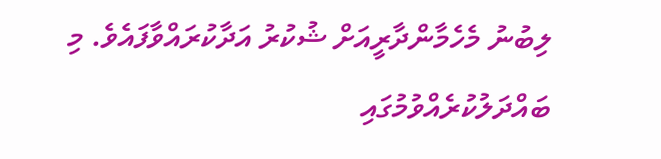ލިބުނު މެހެމާންދާރީއަށް ޝުކުރު އަދާކުރައްވާފައެވެ. މި ބައްދަލުކުރެއްވުމުގައި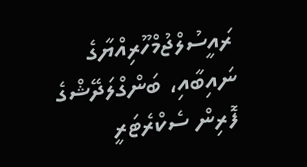ރައީސުލްޖުމްހޫރިއްޔާގެ ނައިބާއި، ބަންގްލަދޭޝްގެ ފޮރިން ސެކްރެޓަރީ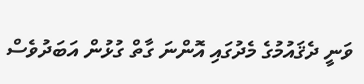ވަނީ ދެޤައުމުގެ މެދުގައި އޮންނަ ގާތް ގުޅުން އަބަދުވެސް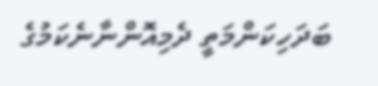ބަދަހިކަންމަތީ ދެމިއޮންނާނެކަމުގެ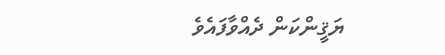ޔަޤީންކަން ދެއްވާފައެވެ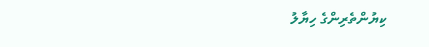ކިޔުންތެރިންގެ ހިޔާލު